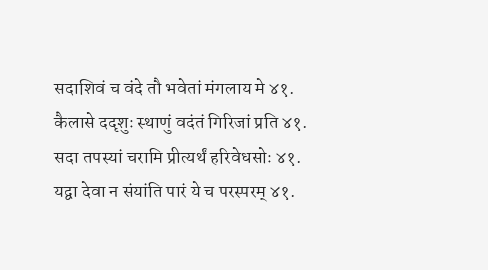सदाशिवं च वंदे तौ भवेतां मंगलाय मे ४१.
कैलासे ददृशुः स्थाणुं वदंतं गिरिजां प्रति ४१.
सदा तपस्यां चरामि प्रीत्यर्थं हरिवेधसोः ४१.
यद्वा देवा न संयांति पारं ये च परस्परम् ४१.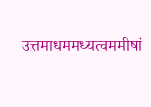उत्तमाधममध्यत्वममीषां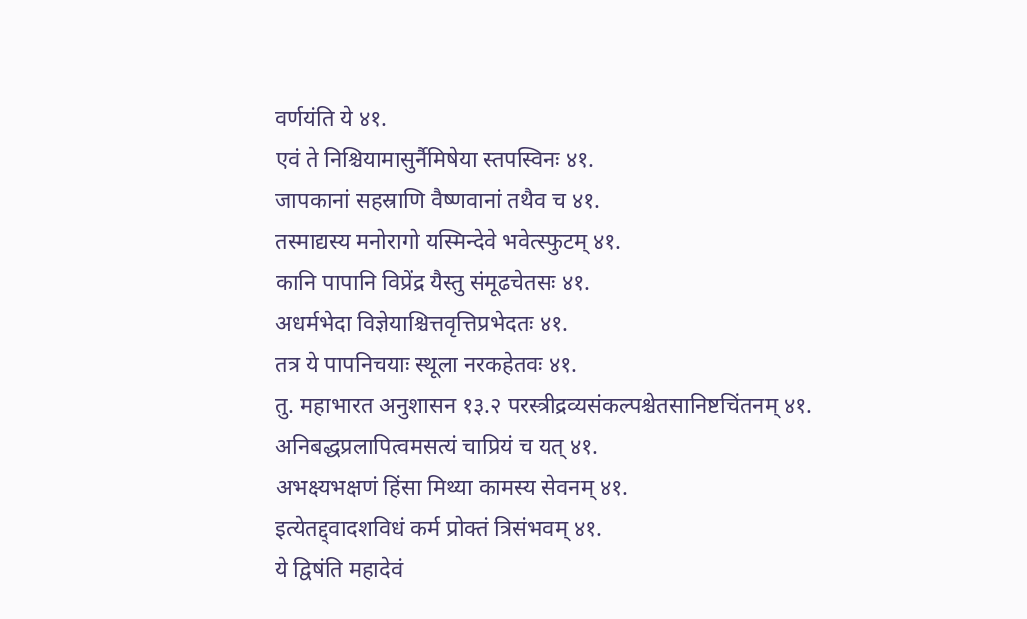वर्णयंति ये ४१.
एवं ते निश्चियामासुर्नैमिषेया स्तपस्विनः ४१.
जापकानां सहस्राणि वैष्णवानां तथैव च ४१.
तस्माद्यस्य मनोरागो यस्मिन्देवे भवेत्स्फुटम् ४१.
कानि पापानि विप्रेंद्र यैस्तु संमूढचेतसः ४१.
अधर्मभेदा विज्ञेयाश्चित्तवृत्तिप्रभेदतः ४१.
तत्र ये पापनिचयाः स्थूला नरकहेतवः ४१.
तु. महाभारत अनुशासन १३.२ परस्त्रीद्रव्यसंकल्पश्चेतसानिष्टचिंतनम् ४१.
अनिबद्धप्रलापित्वमसत्यं चाप्रियं च यत् ४१.
अभक्ष्यभक्षणं हिंसा मिथ्या कामस्य सेवनम् ४१.
इत्येतद्द्वादशविधं कर्म प्रोक्तं त्रिसंभवम् ४१.
ये द्विषंति महादेवं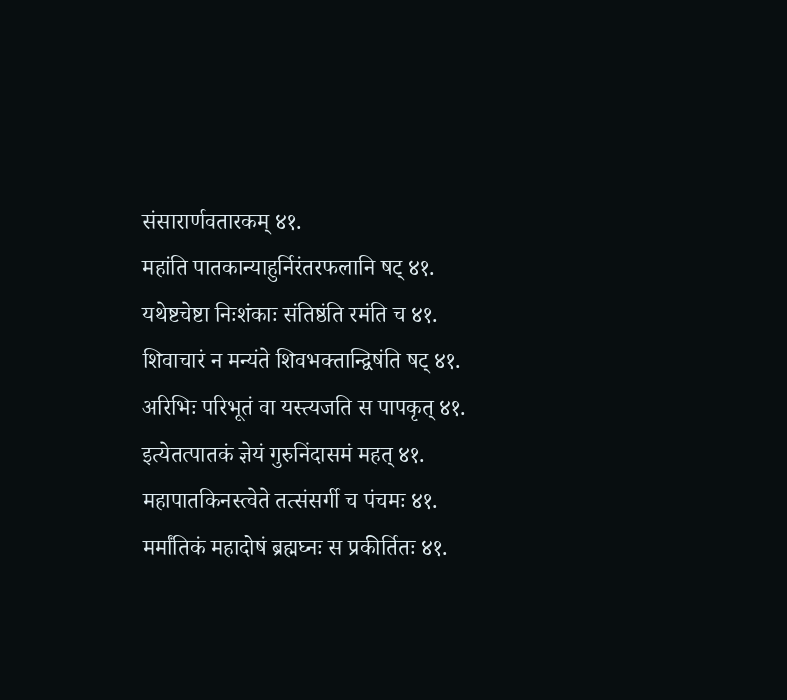संसारार्णवतारकम् ४१.
महांति पातकान्याहुर्निरंतरफलानि षट् ४१.
यथेष्टचेष्टा निःशंकाः संतिष्ठंति रमंति च ४१.
शिवाचारं न मन्यंते शिवभक्तान्द्विषंति षट् ४१.
अरिभिः परिभूतं वा यस्त्यजति स पापकृत् ४१.
इत्येतत्पातकं ज्ञेयं गुरुनिंदासमं महत् ४१.
महापातकिनस्त्वेते तत्संसर्गी च पंचमः ४१.
मर्मांतिकं महादोषं ब्रह्मघ्नः स प्रकीर्तितः ४१.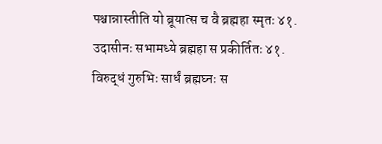पश्चान्नास्तीति यो ब्रूयात्स च वै ब्रह्महा स्मृतः ४१.
उदासीनः सभामध्ये ब्रह्महा स प्रकीर्तितः ४१.
विरुद्धं गुरुभिः सार्धं ब्रह्मघ्नः स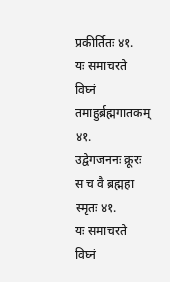प्रकीर्तितः ४१.
यः समाचरते विघ्नं तमाहुर्ब्रह्मगातकम् ४१.
उद्वेगजननः क्रूरः स च वै ब्रह्महा स्मृतः ४१.
यः समाचरते विघ्नं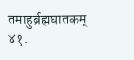तमाहुर्ब्रह्मघातकम् ४१.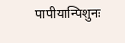पापीयान्पिशुनः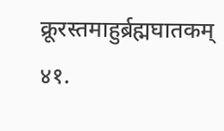क्रूरस्तमाहुर्ब्रह्मघातकम् ४१.